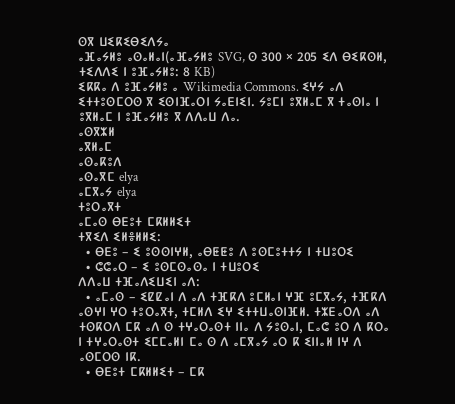ⵙⴳ ⵡⵉⴽⵉⴱⵉⴷⵢⴰ
ⴰⴼⴰⵢⵍⵓ ⴰⵙⴰⵍⴰⵏ(ⴰⴼⴰⵢⵍⵓ SVG, ⵙ 300 × 205 ⵉⴷ ⴱⵉⴽⵙⵍ, ⵜⵉⴷⴷⵉ ⵏ ⵓⴼⴰⵢⵍⵓ: 8 KB)
ⵉⴽⴽⴰ ⴷ ⵓⴼⴰⵢⵍⵓ ⴰ Wikimedia Commons. ⵉⵖⵢ ⴰⴷ ⵉⵜⵜⵓⵙⵎⵔⵙ ⴳ ⵉⵙⵏⴼⴰⵔⵏ ⵢⴰⴹⵏⵉⵏ. ⵢⵓⵎⵏ ⵓⴳⵍⴰⵎ ⴳ ⵜⴰⵙⵏⴰ ⵏ ⵓⴳⵍⴰⵎ ⵏ ⵓⴼⴰⵢⵍⵓ ⴳ ⴷⴷⴰⵡ ⴷⴰ.
ⴰⵙⴳⵣⵍ
ⴰⴳⵍⴰⵎ
ⴰⵙⴰⴽⵓⴷ
ⴰⵙⴰⴳⵎ elya
ⴰⵎⴳⴰⵢ elya
ⵜⵓⵔⴰⴳⵜ
ⴰⵎⴰⵙ ⴱⴹⵓⵜ ⵎⴽⵍⵍⵉⵜ
ⵜⴳⵉⴷ ⵉⵍⴻⵍⵍⵉ:
  • ⴱⴹⵓ – ⵉ ⵓⵙⵙⵏⵖⵍ, ⴰⴱⵟⵟⵓ ⴷ ⵓⵙⵎⵓⵜⵜⵢ ⵏ ⵜⵡⵓⵔⵉ
  • ⵛⵛⴰⵔ – ⵉ ⵓⵙⵎⵙⴰⵙⴰ ⵏ ⵜⵡⵓⵔⵉ
ⴷⴷⴰⵡ ⵜⴼⴰⴷⵉⵡⵉⵏ ⴰⴷ:
  • ⴰⵎⴰⵙ – ⵉⵇⵇⴰⵏ ⴷ ⴰⴷ ⵜⴼⴽⴷ ⵓⵎⵍⴰⵏ ⵖⴼ ⵓⵎⴳⴰⵢ, ⵜⴼⴽⴷ ⴰⵙⵖⵏ ⵖⵔ ⵜⵓⵔⴰⴳⵜ, ⵜⵎⵍⴷ ⵉⵖ ⵉⵜⵜⵡⴰⵙⵏⴼⵍ. ⵜⵣⴹⴰⵔⴷ ⴰⴷ ⵜⵙⴽⵔⴷ ⵎⴽ ⴰⴷ ⵙ ⵜⵖⴰⵔⴰⵙⵜ ⵏⵏⴰ ⴷ ⵢⵓⵙⴰⵏ, ⵎⴰⵛ ⵓⵔ ⴷ ⴽⵔⴰ ⵏ ⵜⵖⴰⵔⴰⵙⵜ ⵉⵎⵎⴰⵍⵏ ⵎⴰ ⵙ ⴷ ⴰⵎⴳⴰⵢ ⴰⵔ ⴽ ⵉⵏⵏⴰⵍ ⵏⵖ ⴷ ⴰⵙⵎⵔⵙ ⵏⴽ.
  • ⴱⴹⵓⵜ ⵎⴽⵍⵍⵉⵜ – ⵎⴽ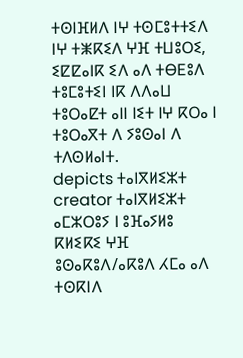ⵜⵙⵏⴼⵍⴷ ⵏⵖ ⵜⵙⵎⵓⵜⵜⵉⴷ ⵏⵖ ⵜⵥⴽⵉⴷ ⵖⴼ ⵜⵡⵓⵔⵉ, ⵉⵇⵇⴰⵏⴽ ⵉⴷ ⴰⴷ ⵜⴱⴹⵓⴷ ⵜⵓⵎⵓⵜⵉⵏ ⵏⴽ ⴷⴷⴰⵡ ⵜⵓⵔⴰⵇⵜ ⴰⵏⵏ ⵏⵉⵜ ⵏⵖ ⴽⵔⴰ ⵏ ⵜⵓⵔⴰⴳⵜ ⴷ ⵢⵓⵙⴰⵏ ⴷ ⵜⴷⵙⵍⴰⵏⵜ.
depicts ⵜⴰⵏⴳⵍⵉⵣⵜ
creator ⵜⴰⵏⴳⵍⵉⵣⵜ
ⴰⵎⵣⵔⵓⵢ ⵏ ⵓⴼⴰⵢⵍⵓ
ⴽⵍⵉⴽⵉ ⵖⴼ ⵓⵙⴰⴽⵓⴷ/ⴰⴽⵓⴷ ⵃⵎⴰ ⴰⴷ ⵜⵙⴽⵏⴷ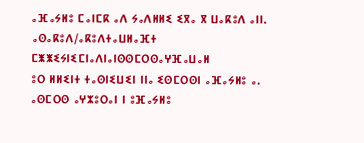ⴰⴼⴰⵢⵍⵓ ⵎⴰⵏⵎⴽ ⴰⴷ ⵢⴰⴷⵍⵍⵉ ⵉⴳⴰ ⴳ ⵡⴰⴽⵓⴷ ⴰⵏⵏ.
ⴰⵙⴰⴽⵓⴷ/ⴰⴽⵓⴷⵜⴰⵡⵍⴰⴼⵜ ⵎⵥⵥⵉⵢⵏⵉⵎⵏⴰⴷⵏⴰⵏⵙⵙⵎⵔⵙⴰⵖⴼⴰⵡⴰⵍ
ⵓⵔ ⵍⵍⵉⵏⵜ ⵜⴰⵙⵏⵉⵡⵉⵏ ⵏⵏⴰ ⵉⵙⵎⵔⵙⵏ ⴰⴼⴰⵢⵍⵓ ⴰ.
ⴰⵙⵎⵔⵙ ⴰⵖⵣⵓⵔⴰⵏ ⵏ ⵓⴼⴰⵢⵍⵓ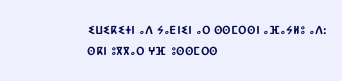ⵉⵡⵉⴽⵉⵜⵏ ⴰⴷ ⵢⴰⴹⵏⵉⵏ ⴰⵔ ⵙⵙⵎⵔⵙⵏ ⴰⴼⴰⵢⵍⵓ ⴰⴷ:
ⵙⴽⵏ ⵓⴳⴳⴰⵔ ⵖⴼ ⵓⵙⵙⵎⵔⵙ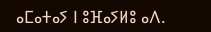ⴰⵎⴰⵜⴰⵢ ⵏ ⵓⴼⴰⵢⵍⵓ ⴰⴷ.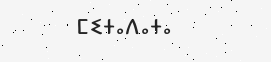ⵎⵉⵜⴰⴷⴰⵜⴰ